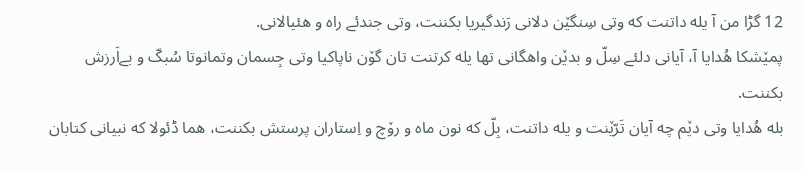12 گڑا من آ یله داتنت که وتی سِنگێن دلانی رَندگیریا بکننت، وتی جندئے راه و هئیالانی.
پمێشکا هُدایا آ، آیانی دلئے سِلّ و بدێن واهگانی تها یله کرتنت تان گۆن ناپاکیا وتی جِسمان وتمانوتا سُبکّ و بےاَرزش بکننت.
بله هُدایا وتی دێم چه آیان تَرّێنت و یله داتنت، بِلّ که نون ماه و رۆچ و اِستاران پرستش بکننت، هما ڈئولا که نبیانی کتابان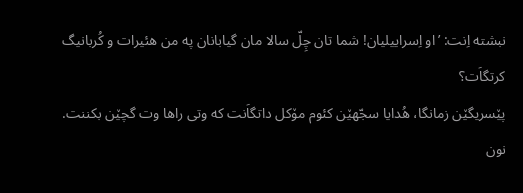نبشته اِنت: ’او اِسراییلیان! شما تان چِلّ سالا مان گیابانان په من هئیرات و کُربانیگ کرتگاَت؟
پێسریگێن زمانگا، هُدایا سجّهێن کئوم مۆکل داتگاَنت که وتی راها وت گچێن بکننت.
نون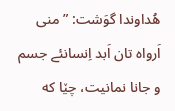هُداوندا گوَشت: ”منی اَرواه تان اَبد اِنسانئے جسم و جانا نمانیت، چێا که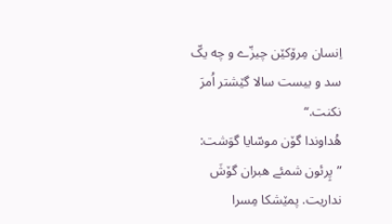اِنسان مِرۆکێن چیزّے و چه یکّ سد و بیست سالا گێشتر اُمرَ نکنت.“
هُداوندا گۆن موسّایا گوَشت: ”پِرئون شمئے هبران گۆشَ نداریت. پمێشکا مِسرا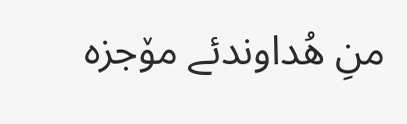منِ هُداوندئے مۆجزه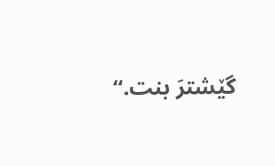گێشترَ بنت.“